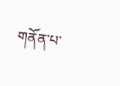གནོན་པ་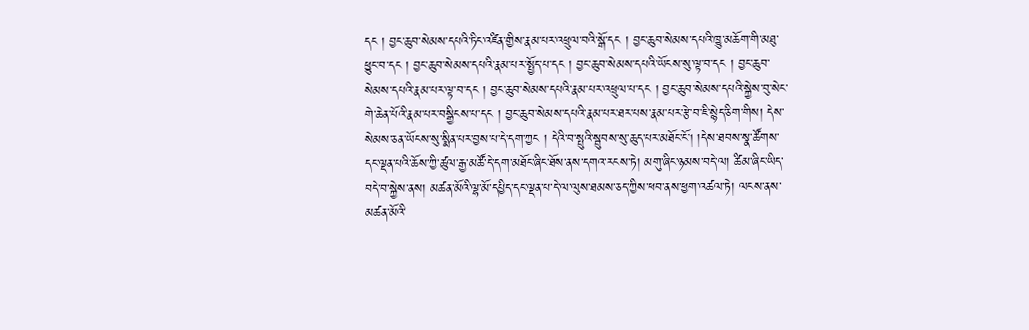དང ། བྱང་ཆུབ་སེམས་དཔའི་ཏིང་འཛིན་གྱིས་རྣམ་པར་འཕྲུལ་བའི་སྒོ་དང ། བྱང་ཆུབ་སེམས་དཔའི་ཁྱུ་མཆོག་གི་མཐུ་ཕྱུང་བ་དང ། བྱང་ཆུབ་སེམས་དཔའི་རྣམ་པར་སྤྱོད་པ་དང ། བྱང་ཆུབ་སེམས་དཔའི་ཡོངས་སུ་ལྟ་བ་དང ། བྱང་ཆུབ་སེམས་དཔའི་རྣམ་པར་ལྟ་བ་དང ། བྱང་ཆུབ་སེམས་དཔའི་རྣམ་པར་འཕྲུལ་པ་དང ། བྱང་ཆུབ་སེམས་དཔའི་སྐྱེས་བུ་སེང་གེ་ཆེན་པོའི་རྣམ་པར་བསྒྱིངས་པ་དང ། བྱང་ཆུབ་སེམས་དཔའི་རྣམ་པར་ཐར་པས་རྣམ་པར་རྩེ་བ་ཇི་སྙེད་ཅིག་གིས། དེས་སེམས་ཅན་ཡོངས་སུ་སྨིན་པར་བྱས་པ་དེ་དག་ཀྱང ། དེའི་བ་སྤུའི་སྦུབས་སུ་ཆུད་པར་མཐོང་ངོ། །དེས་ཐབས་སྣ་ཚོགས་དང་ལྡན་པའི་ཆོས་ཀྱི་ཚུལ་རྒྱ་མཚོ་དེ་དག་མཐོང་ཞིང་ཐོས་ནས་དགའ་རངས་ཏེ། མགུ་ཞིང་ཉམས་བདེ་ལ། ཚིམ་ཞིང་ཡིད་བདེ་བ་སྐྱེས་ནས། མཚན་མོའི་ལྷ་མོ་དཔྱིད་དང་ལྡན་པ་དེ་ལ་ལུས་ཐམས་ཅད་ཀྱིས་ཕབ་ནས་ཕྱག་འཚལ་ཏེ། ལངས་ནས་མཚན་མོའི་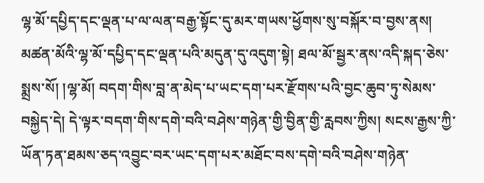ལྷ་མོ་དཔྱིད་དང་ལྡན་པ་ལ་ལན་བརྒྱ་སྟོང་དུ་མར་གཡས་ཕྱོགས་སུ་བསྐོར་བ་བྱས་ནས། མཚན་མོའི་ལྷ་མོ་དཔྱིད་དང་ལྡན་པའི་མདུན་དུ་འདུག་སྟེ། ཐལ་མོ་སྦྱར་ནས་འདི་སྐད་ཅེས་སྨྲས་སོ། །ལྷ་མོ། བདག་གིས་བླ་ན་མེད་པ་ཡང་དག་པར་རྫོགས་པའི་བྱང་ཆུབ་ཏུ་སེམས་བསྐྱེད་དེ། དེ་ལྟར་བདག་གིས་དགེ་བའི་བཤེས་གཉེན་གྱི་བྱིན་གྱི་རླབས་ཀྱིས། སངས་རྒྱས་ཀྱི་ཡོན་ཏན་ཐམས་ཅད་འབྱུང་བར་ཡང་དག་པར་མཐོང་བས་དགེ་བའི་བཤེས་གཉེན་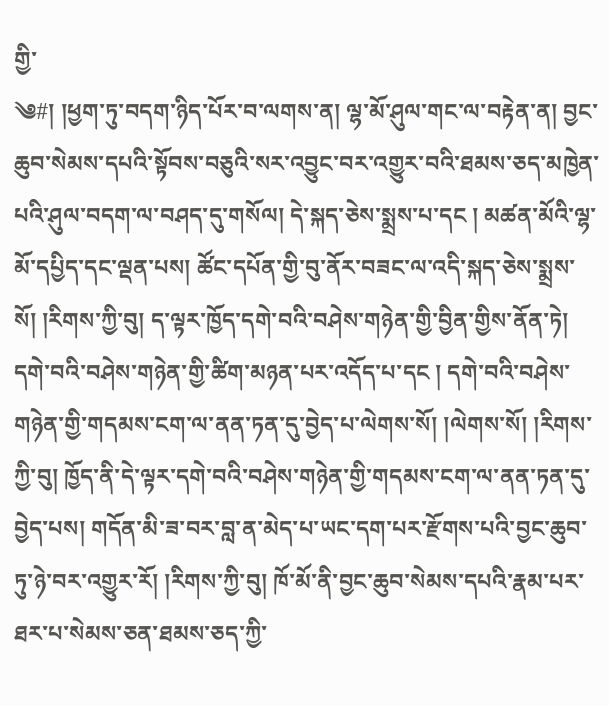གྱི་
༄#། །ཕྱག་ཏུ་བདག་ཉིད་པོར་བ་ལགས་ན། ལྷ་མོ་ཤུལ་གང་ལ་བརྟེན་ན། བྱང་ཆུབ་སེམས་དཔའི་སྟོབས་བཅུའི་སར་འབྱུང་བར་འགྱུར་བའི་ཐམས་ཅད་མཁྱེན་པའི་ཤུལ་བདག་ལ་བཤད་དུ་གསོལ། དེ་སྐད་ཅེས་སྨྲས་པ་དང ། མཚན་མོའི་ལྷ་མོ་དཔྱིད་དང་ལྡན་པས། ཚོང་དཔོན་གྱི་བུ་ནོར་བཟང་ལ་འདི་སྐད་ཅེས་སྨྲས་སོ། །རིགས་ཀྱི་བུ། ད་ལྟར་ཁྱོད་དགེ་བའི་བཤེས་གཉེན་གྱི་བྱིན་གྱིས་ནོན་ཏེ། དགེ་བའི་བཤེས་གཉེན་གྱི་ཚིག་མཉན་པར་འདོད་པ་དང ། དགེ་བའི་བཤེས་གཉེན་གྱི་གདམས་ངག་ལ་ནན་ཏན་དུ་བྱེད་པ་ལེགས་སོ། །ལེགས་སོ། །རིགས་ཀྱི་བུ། ཁྱོད་ནི་དེ་ལྟར་དགེ་བའི་བཤེས་གཉེན་གྱི་གདམས་ངག་ལ་ནན་ཏན་དུ་བྱེད་པས། གདོན་མི་ཟ་བར་བླ་ན་མེད་པ་ཡང་དག་པར་རྫོགས་པའི་བྱང་ཆུབ་ཏུ་ཉེ་བར་འགྱུར་རོ། །རིགས་ཀྱི་བུ། ཁོ་མོ་ནི་བྱང་ཆུབ་སེམས་དཔའི་རྣམ་པར་ཐར་པ་སེམས་ཅན་ཐམས་ཅད་ཀྱི་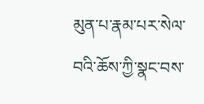མུན་པ་རྣམ་པར་སེལ་བའི་ཆོས་ཀྱི་སྣང་བས་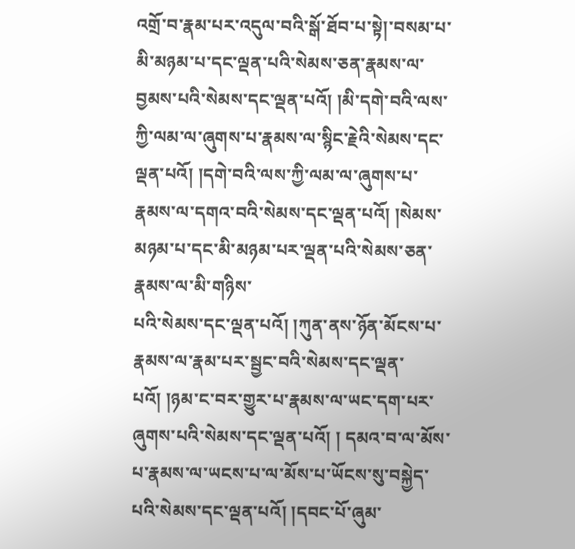འགྲོ་བ་རྣམ་པར་འདུལ་བའི་སྒོ་ཐོབ་པ་སྟེ།་བསམ་པ་མི་མཉམ་པ་དང་ལྡན་པའི་སེམས་ཅན་རྣམས་ལ་བྱམས་པའི་སེམས་དང་ལྡན་པའོ། །མི་དགེ་བའི་ལས་ཀྱི་ལམ་ལ་ཞུགས་པ་རྣམས་ལ་སྙིང་རྗེའི་སེམས་དང་ལྡན་པའོ། །དགེ་བའི་ལས་ཀྱི་ལམ་ལ་ཞུགས་པ་རྣམས་ལ་དགའ་བའི་སེམས་དང་ལྡན་པའོ། །སེམས་མཉམ་པ་དང་མི་མཉམ་པར་ལྡན་པའི་སེམས་ཅན་རྣམས་ལ་མི་གཉིས་
པའི་སེམས་དང་ལྡན་པའོ། །ཀུན་ནས་ཉོན་མོངས་པ་རྣམས་ལ་རྣམ་པར་སྦྱང་བའི་སེམས་དང་ལྡན་པའོ། །ཉམ་ང་བར་གྱུར་པ་རྣམས་ལ་ཡང་དག་པར་ཞུགས་པའི་སེམས་དང་ལྡན་པའོ། ། དམའ་བ་ལ་མོས་པ་རྣམས་ལ་ཡངས་པ་ལ་མོས་པ་ཡོངས་སུ་བསྐྱེད་པའི་སེམས་དང་ལྡན་པའོ། །དབང་པོ་ཞུམ་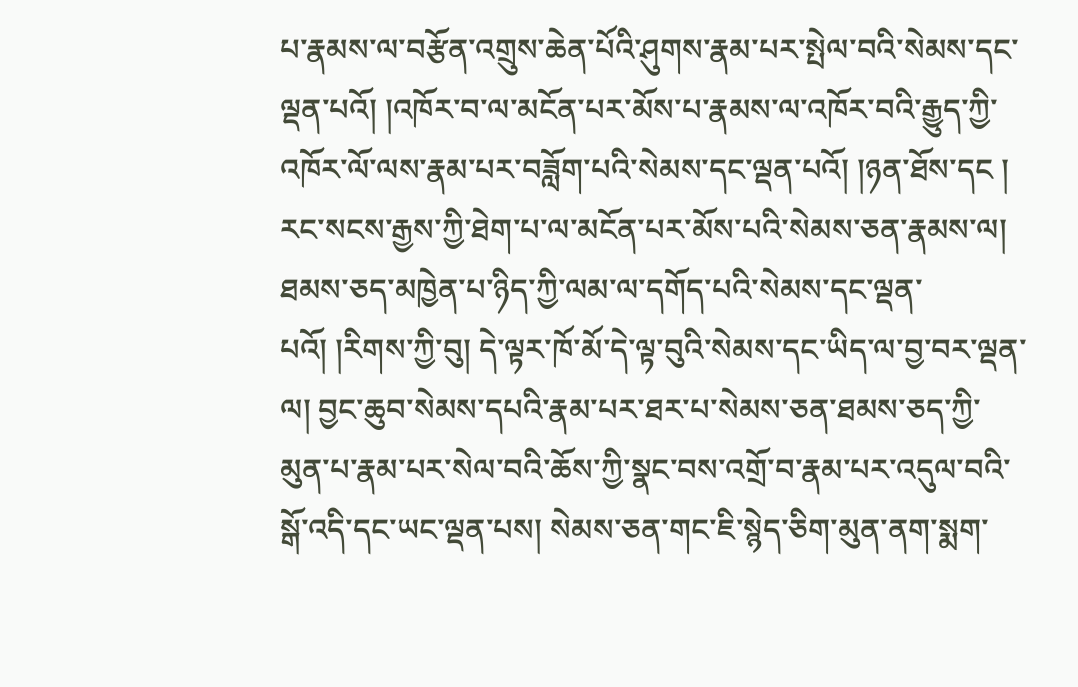པ་རྣམས་ལ་བརྩོན་འགྲུས་ཆེན་པོའི་ཤུགས་རྣམ་པར་སྤེལ་བའི་སེམས་དང་ལྡན་པའོ། །འཁོར་བ་ལ་མངོན་པར་མོས་པ་རྣམས་ལ་འཁོར་བའི་རྒྱུད་ཀྱི་འཁོར་ལོ་ལས་རྣམ་པར་བཟློག་པའི་སེམས་དང་ལྡན་པའོ། །ཉན་ཐོས་དང ། རང་སངས་རྒྱས་ཀྱི་ཐེག་པ་ལ་མངོན་པར་མོས་པའི་སེམས་ཅན་རྣམས་ལ། ཐམས་ཅད་མཁྱེན་པ་ཉིད་ཀྱི་ལམ་ལ་དགོད་པའི་སེམས་དང་ལྡན་པའོ། །རིགས་ཀྱི་བུ། དེ་ལྟར་ཁོ་མོ་དེ་ལྟ་བུའི་སེམས་དང་ཡིད་ལ་བྱ་བར་ལྡན་ལ། བྱང་ཆུབ་སེམས་དཔའི་རྣམ་པར་ཐར་པ་སེམས་ཅན་ཐམས་ཅད་ཀྱི་མུན་པ་རྣམ་པར་སེལ་བའི་ཆོས་ཀྱི་སྣང་བས་འགྲོ་བ་རྣམ་པར་འདུལ་བའི་སྒོ་འདི་དང་ཡང་ལྡན་པས། སེམས་ཅན་གང་ཇི་སྙེད་ཅིག་མུན་ནག་སྨག་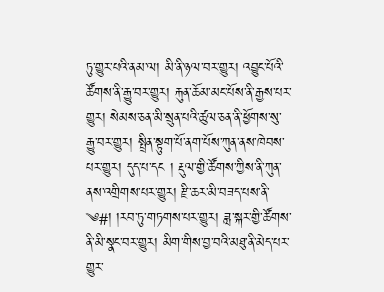ཏུ་གྱུར་པའི་ནམ་ལ། མི་ནི་ཉལ་བར་གྱུར། འབྱུང་པོའི་ཚོགས་ནི་རྒྱུ་བར་གྱུར། རྐུན་ཆོམ་མང་པོས་ནི་རྒྱས་པར་གྱུར། སེམས་ཅན་མི་སྲུན་པའི་ཚུལ་ཅན་ནི་ཕྱོགས་སུ་རྒྱུ་བར་གྱུར། སྤྲིན་སྟུག་པོ་ནག་པོས་ཀུན་ནས་ཁེབས་པར་གྱུར། དུད་པ་དང ། རྡུལ་གྱི་ཚོགས་ཀྱིས་ནི་ཀུན་ནས་འགྲིགས་པར་གྱུར། རྫི་ཆར་མི་བཟད་པས་ནི་
༄#། །རབ་ཏུ་གཏགས་པར་གྱུར། ཟླ་སྐར་གྱི་ཚོགས་ནི་མི་སྣང་བར་གྱུར། མིག་གིས་བྱ་བའི་མཐུ་ནི་མེད་པར་གྱུར་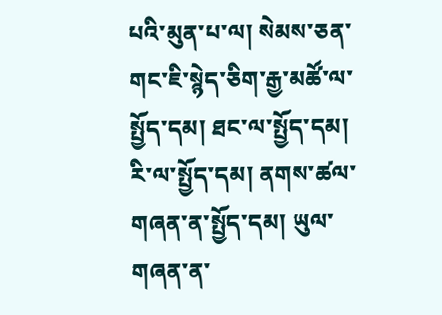པའི་མུན་པ་ལ། སེམས་ཅན་གང་ཇི་སྙེད་ཅིག་རྒྱ་མཚོ་ལ་སྤྱོད་དམ། ཐང་ལ་སྤྱོད་དམ། རི་ལ་སྤྱོད་དམ། ནགས་ཚལ་གཞན་ན་སྤྱོད་དམ། ཡུལ་གཞན་ན་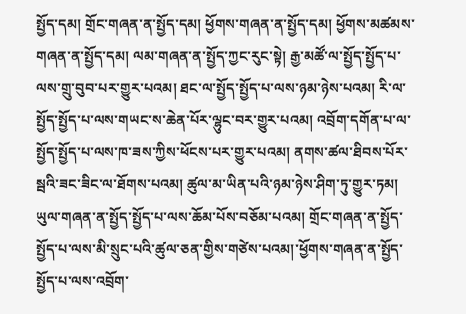སྤྱོད་དམ། གྲོང་གཞན་ན་སྤྱོད་དམ། ཕྱོགས་གཞན་ན་སྤྱོད་དམ། ཕྱོགས་མཚམས་གཞན་ན་སྤྱོད་དམ། ལམ་གཞན་ན་སྤྱོད་ཀྱང་རུང་སྟེ། རྒྱ་མཚོ་ལ་སྤྱོད་སྤྱོད་པ་ལས་གྲུ་བུབ་པར་གྱུར་པའམ། ཐང་ལ་སྤྱོད་སྤྱོད་པ་ལས་ཉམ་ཉེས་པའམ། རི་ལ་སྤྱོད་སྤྱོད་པ་ལས་གཡང་ས་ཆེན་པོར་ལྷུང་བར་གྱུར་པའམ། འབྲོག་དགོན་པ་ལ་སྤྱོད་སྤྱོད་པ་ལས་ཁ་ཟས་ཀྱིས་ཕོངས་པར་གྱུར་པའམ། ནགས་ཚལ་ཐིབས་པོར་སྦའི་ཟང་ཟིང་ལ་ཐོགས་པའམ། ཚུལ་མ་ཡིན་པའི་ཉམ་ཉེས་ཤིག་ཏུ་གྱུར་ཏམ། ཡུལ་གཞན་ན་སྤྱོད་སྤྱོད་པ་ལས་ཆོམ་པོས་བཅོམ་པའམ། གྲོང་གཞན་ན་སྤྱོད་སྤྱོད་པ་ལས་མི་སྲུང་པའི་ཚུལ་ཅན་གྱིས་གཙེས་པའམ།་ཕྱོགས་གཞན་ན་སྤྱོད་སྤྱོད་པ་ལས་འབྲོག་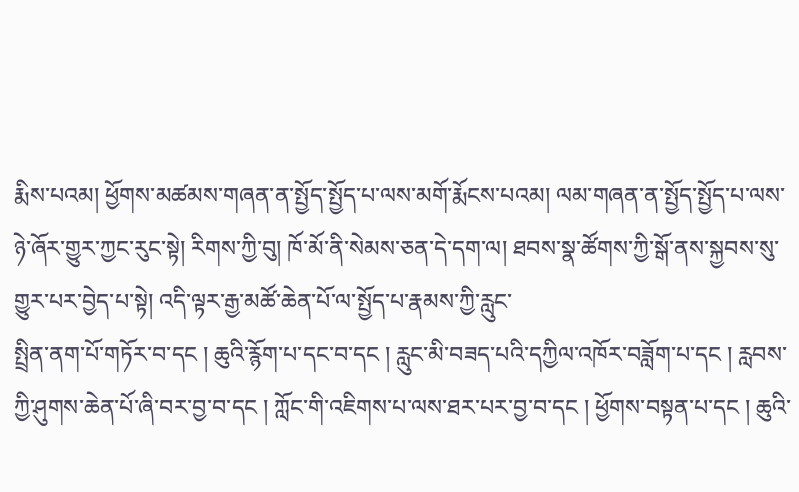རྨིས་པའམ། ཕྱོགས་མཚམས་གཞན་ན་སྤྱོད་སྤྱོད་པ་ལས་མགོ་རྨོངས་པའམ། ལམ་གཞན་ན་སྤྱོད་སྤྱོད་པ་ལས་ཉེ་ཞོར་གྱུར་ཀྱང་རུང་སྟེ། རིགས་ཀྱི་བུ། ཁོ་མོ་ནི་སེམས་ཅན་དེ་དག་ལ། ཐབས་སྣ་ཚོགས་ཀྱི་སྒོ་ནས་སྐྱབས་སུ་གྱུར་པར་བྱེད་པ་སྟེ། འདི་ལྟར་རྒྱ་མཚོ་ཆེན་པོ་ལ་སྤྱོད་པ་རྣམས་ཀྱི་རླུང་
སྤྲིན་ནག་པོ་གཏོར་བ་དང ། ཆུའི་རྙོག་པ་དང་བ་དང ། རླུང་མི་བཟད་པའི་དཀྱིལ་འཁོར་བཟློག་པ་དང ། རླབས་ཀྱི་ཤུགས་ཆེན་པོ་ཞི་བར་བྱ་བ་དང ། ཀློང་གི་འཇིགས་པ་ལས་ཐར་པར་བྱ་བ་དང ། ཕྱོགས་བསྟན་པ་དང ། ཆུའི་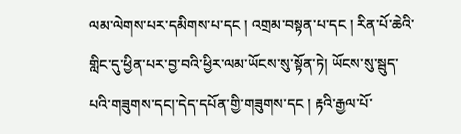ལམ་ལེགས་པར་དམིགས་པ་དང ། འགྲམ་བསྟན་པ་དང ། རིན་པོ་ཆེའི་གླིང་དུ་ཕྱིན་པར་བྱ་བའི་ཕྱིར་ལམ་ཡོངས་སུ་སྟོན་ཏེ། ཡོངས་སུ་སྦུད་པའི་གཟུགས་དང།་དེད་དཔོན་གྱི་གཟུགས་དང ། རྟའི་རྒྱལ་པོ་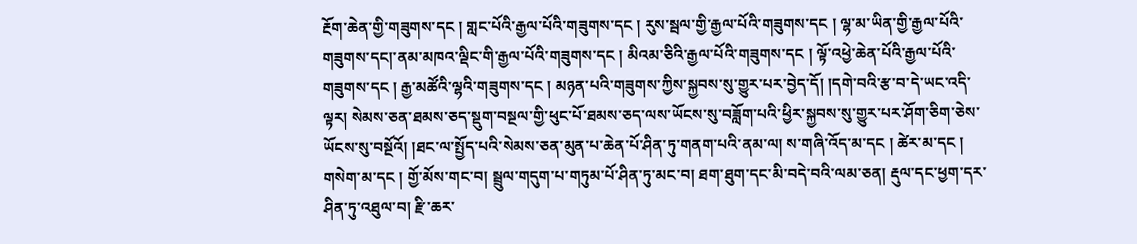རྔོག་ཆེན་གྱི་གཟུགས་དང ། གླང་པོའི་རྒྱལ་པོའི་གཟུགས་དང ། རུས་སྦལ་གྱི་རྒྱལ་པོའི་གཟུགས་དང ། ལྷ་མ་ཡིན་གྱི་རྒྱལ་པོའི་གཟུགས་དང།་ནམ་མཁའ་ལྡིང་གི་རྒྱལ་པོའི་གཟུགས་དང ། མིའམ་ཅིའི་རྒྱལ་པོའི་གཟུགས་དང ། ལྟོ་འཕྱེ་ཆེན་པོའི་རྒྱལ་པོའི་གཟུགས་དང ། རྒྱ་མཚོའི་ལྷའི་གཟུགས་དང ། མཉན་པའི་གཟུགས་ཀྱིས་སྐྱབས་སུ་གྱུར་པར་བྱེད་དོ། །དགེ་བའི་རྩ་བ་དེ་ཡང་འདི་ལྟར། སེམས་ཅན་ཐམས་ཅད་སྡུག་བསྔལ་གྱི་ཕུང་པོ་ཐམས་ཅད་ལས་ཡོངས་སུ་བཟློག་པའི་ཕྱིར་སྐྱབས་སུ་གྱུར་པར་ཤོག་ཅིག་ཅེས་ཡོངས་སུ་བསྔོའོ། །ཐང་ལ་སྤྱོད་པའི་སེམས་ཅན་མུན་པ་ཆེན་པོ་ཤིན་ཏུ་གནག་པའི་ནམ་ལ། ས་གཞི་འོད་མ་དང ། ཚེར་མ་དང ། གསེག་མ་དང ། གྱོ་མོས་གང་བ། སྦྲུལ་གདུག་པ་གཏུམ་པོ་ཤིན་ཏུ་མང་བ། ཐག་ཐུག་དང་མི་བདེ་བའི་ལམ་ཅན། རྡུལ་དང་ཕྱག་དར་ཤིན་ཏུ་འཐུལ་བ། རྫི་ཆར་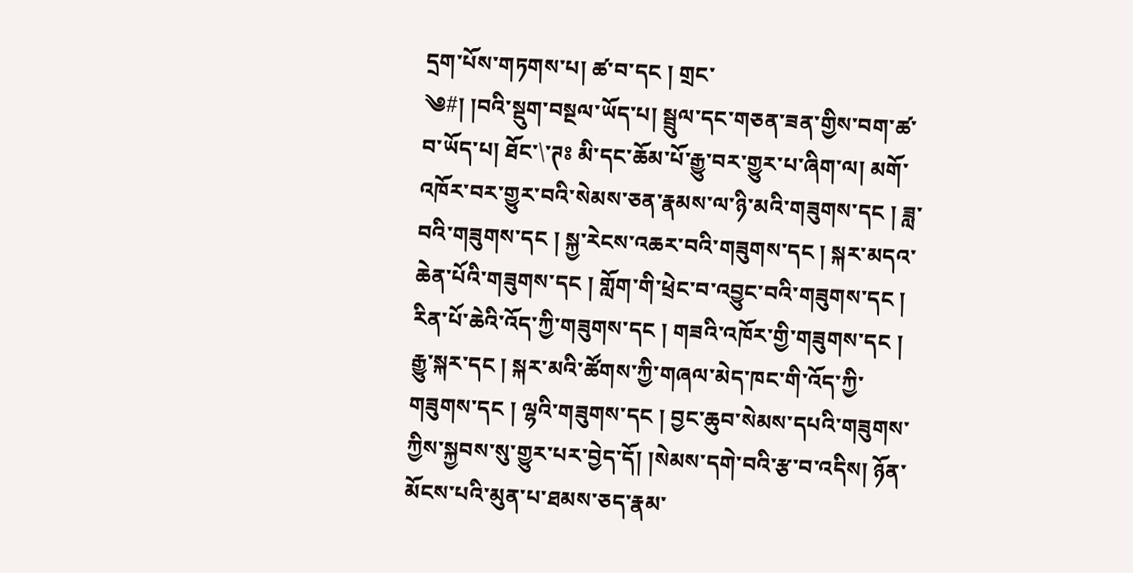དྲག་པོས་གཏགས་པ། ཚ་བ་དང ། གྲང་
༄#། །བའི་སྡུག་བསྔལ་ཡོད་པ། སྦྲུལ་དང་གཅན་ཟན་གྱིས་བག་ཚ་བ་ཡོད་པ། ཐོང་\་ཊཿ མི་དང་ཆོམ་པོ་རྒྱུ་བར་གྱུར་པ་ཞིག་ལ། མགོ་འཁོར་བར་གྱུར་བའི་སེམས་ཅན་རྣམས་ལ་ཉི་མའི་གཟུགས་དང ། ཟླ་བའི་གཟུགས་དང ། སྐྱ་རེངས་འཆར་བའི་གཟུགས་དང ། སྐར་མདའ་ཆེན་པོའི་གཟུགས་དང ། གློག་གི་ཕྲེང་བ་འབྱུང་བའི་གཟུགས་དང ། རིན་པོ་ཆེའི་འོད་ཀྱི་གཟུགས་དང ། གཟའི་འཁོར་གྱི་གཟུགས་དང ། རྒྱུ་སྐར་དང ། སྐར་མའི་ཚོགས་ཀྱི་གཞལ་མེད་ཁང་གི་འོད་ཀྱི་གཟུགས་དང ། ལྷའི་གཟུགས་དང ། བྱང་ཆུབ་སེམས་དཔའི་གཟུགས་ཀྱིས་སྐྱབས་སུ་གྱུར་པར་བྱེད་དོ། །སེམས་དགེ་བའི་རྩ་བ་འདིས། ཉོན་མོངས་པའི་མུན་པ་ཐམས་ཅད་རྣམ་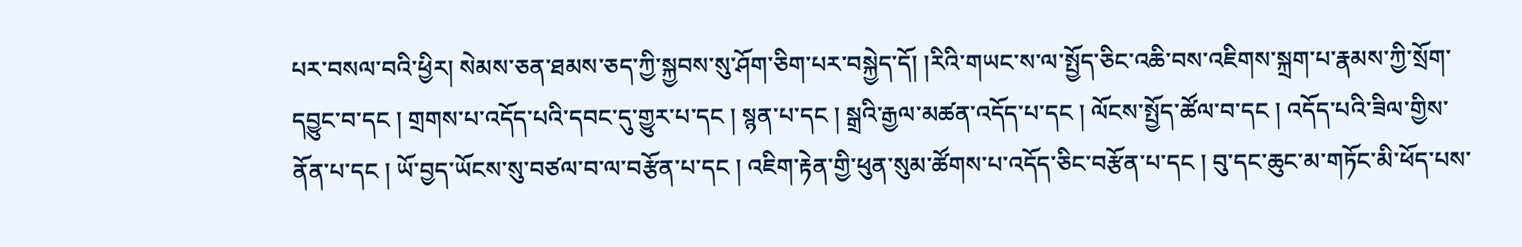པར་བསལ་བའི་ཕྱིར། སེམས་ཅན་ཐམས་ཅད་ཀྱི་སྐྱབས་སུ་ཤོག་ཅིག་པར་བསྐྱེད་དོ། །རིའི་གཡང་ས་ལ་སྤྱོད་ཅིང་འཆི་བས་འཇིགས་སྐྲག་པ་རྣམས་ཀྱི་སྲོག་དབྱུང་བ་དང ། གྲགས་པ་འདོད་པའི་དབང་དུ་གྱུར་པ་དང ། སྙན་པ་དང ། སྒྲའི་རྒྱལ་མཚན་འདོད་པ་དང ། ལོངས་སྤྱོད་ཚོལ་བ་དང ། འདོད་པའི་ཟིལ་གྱིས་ནོན་པ་དང ། ཡོ་བྱད་ཡོངས་སུ་བཙལ་བ་ལ་བརྩོན་པ་དང ། འཇིག་རྟེན་གྱི་ཕུན་སུམ་ཚོགས་པ་འདོད་ཅིང་བརྩོན་པ་དང ། བུ་དང་ཆུང་མ་གཏོང་མི་ཕོད་པས་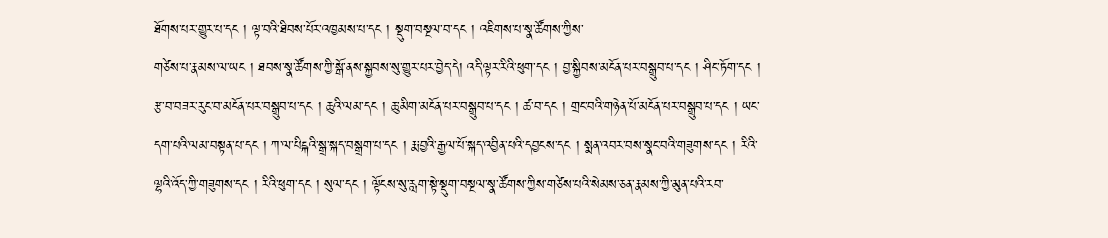ཐོགས་པར་གྱུར་པ་དང ། ལྟ་བའི་ཐིབས་པོར་འཁྱམས་པ་དང ། སྡུག་བསྔལ་བ་དང ། འཇིགས་པ་སྣ་ཚོགས་ཀྱིས་
གཙེས་པ་རྣམས་ལ་ཡང ། ཐབས་སྣ་ཚོགས་ཀྱི་སྒོ་ནས་སྐྱབས་སུ་གྱུར་པར་བྱེད་དེ། འདི་ལྟར་རིའི་ཕུག་དང ། བྱ་སྐྱིབས་མངོན་པར་བསྒྲུབ་པ་དང ། ཤིང་ཏོག་དང ། རྩ་བ་བཟར་རུང་བ་མངོན་པར་བསྒྲུབ་པ་དང ། ཆུའི་ལམ་དང ། ཆུ་མིག་མངོན་པར་བསྒྲུབ་པ་དང ། ཚ་བ་དང ། གྲང་བའི་གཉེན་པོ་མངོན་པར་བསྒྲུབ་པ་དང ། ཡང་དག་པའི་ལམ་བསྟན་པ་དང ། ཀ་ལ་པིངྐའི་སྒྲ་སྐད་བསྒྲག་པ་དང ། རྨ་བྱའི་རྒྱལ་པོ་སྐད་འབྱིན་པའི་དབྱངས་དང ། སྨན་འབར་བས་སྣང་བའི་གཟུགས་དང ། རིའི་ལྷའི་འོད་ཀྱི་གཟུགས་དང ། རིའི་ཕུག་དང ། སུལ་དང ། ལྟོངས་སུ་རླག་སྟེ་སྡུག་བསྔལ་སྣ་ཚོགས་ཀྱིས་གཙེས་པའི་སེམས་ཅན་རྣམས་ཀྱི་མུན་པའི་རབ་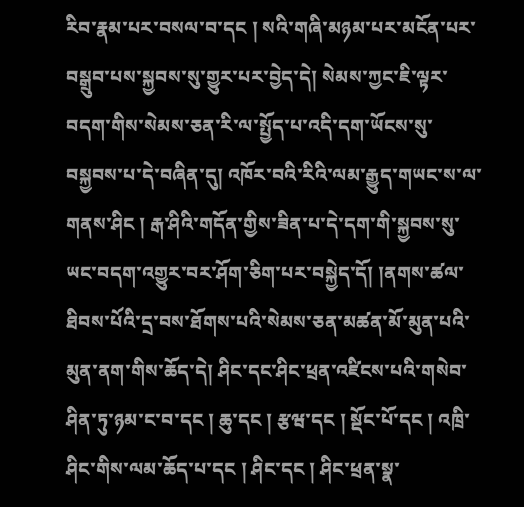རིབ་རྣམ་པར་བསལ་བ་དང ། སའི་གཞི་མཉམ་པར་མངོན་པར་བསྒྲུབ་པས་སྐྱབས་སུ་གྱུར་པར་བྱེད་དེ། སེམས་ཀྱང་ཇི་ལྟར་བདག་གིས་སེམས་ཅན་རི་ལ་སྤྱོད་པ་འདི་དག་ཡོངས་སུ་བསྐྱབས་པ་དེ་བཞིན་དུ། འཁོར་བའི་རིའི་ལམ་རྒྱུད་གཡང་ས་ལ་གནས་ཤིང ། རྒ་ཤིའི་གདོན་གྱིས་ཟིན་པ་དེ་དག་གི་སྐྱབས་སུ་ཡང་བདག་འགྱུར་བར་ཤོག་ཅིག་པར་བསྐྱེད་དོ། །ནགས་ཚལ་ཐིབས་པོའི་དྲ་བས་ཐོགས་པའི་སེམས་ཅན་མཚན་མོ་མུན་པའི་མུན་ནག་གིས་ཆོད་དེ། ཤིང་དང་ཤིང་ཕྲན་འཛིངས་པའི་གསེབ་ཤིན་ཏུ་ཉམ་ང་བ་དང ། ཆུ་དང ། རྩཝ་དང ། སྡོང་པོ་དང ། འཁྲི་ཤིང་གིས་ལམ་ཆོད་པ་དང ། ཤིང་དང ། ཤིང་ཕྲན་སྣ་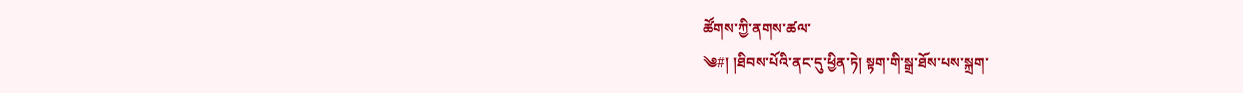ཚོགས་ཀྱི་ནགས་ཚལ་
༄#། །ཐིབས་པོའི་ནང་དུ་ཕྱིན་ཏེ། སྟག་གི་སྒྲ་ཐོས་པས་སྐྲག་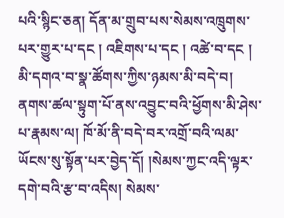པའི་སྙིང་ཅན། དོན་མ་གྲུབ་པས་སེམས་འཁྲུགས་པར་གྱུར་པ་དང ། འཇིགས་པ་དང ། འཚེ་བ་དང ། མི་དགའ་བ་སྣ་ཚོགས་ཀྱིས་ཉམས་མི་བདེ་བ། ནགས་ཚལ་སྟུག་པོ་ནས་འབྱུང་བའི་ཕྱོགས་མི་ཤེས་པ་རྣམས་ལ། ཁོ་མོ་ནི་བདེ་བར་འགྲོ་བའི་ལམ་ཡོངས་སུ་སྟོན་པར་བྱེད་དོ། །སེམས་ཀྱང་འདི་ལྟར་དགེ་བའི་རྩ་བ་འདིས། སེམས་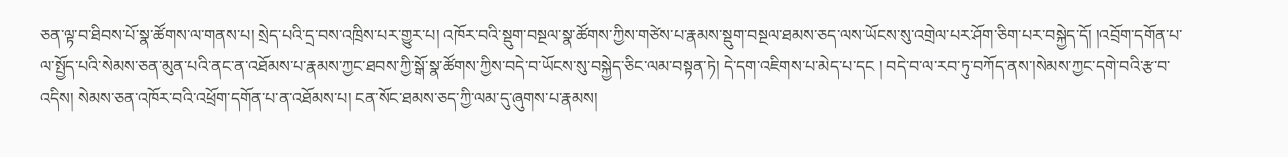ཅན་ལྟ་བ་ཐིབས་པོ་སྣ་ཚོགས་ལ་གནས་པ། སྲེད་པའི་དྲ་བས་འཁྲིས་པར་གྱུར་པ། འཁོར་བའི་སྡུག་བསྔལ་སྣ་ཚོགས་ཀྱིས་གཙེས་པ་རྣམས་སྡུག་བསྔལ་ཐམས་ཅད་ལས་ཡོངས་སུ་འགྲེལ་པར་ཤོག་ཅིག་པར་བསྐྱེད་དོ། །འབྲོག་དགོན་པ་ལ་སྤྱོད་པའི་སེམས་ཅན་མུན་པའི་ནང་ན་འཐོམས་པ་རྣམས་ཀྱང་ཐབས་ཀྱི་སྒོ་སྣ་ཚོགས་ཀྱིས་བདེ་བ་ཡོངས་སུ་བསྐྱེད་ཅིང་ལམ་བསྟན་ཏེ། དེ་དག་འཇིགས་པ་མེད་པ་དང ། བདེ་བ་ལ་རབ་ཏུ་བཀོད་ནས་།སེམས་ཀྱང་དགེ་བའི་རྩ་བ་འདིས། སེམས་ཅན་འཁོར་བའི་འཕྲོག་དགོན་པ་ན་འཐོམས་པ། ངན་སོང་ཐམས་ཅད་ཀྱི་ལམ་དུ་ཞུགས་པ་རྣམས།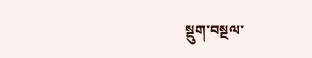སྡུག་བསྔལ་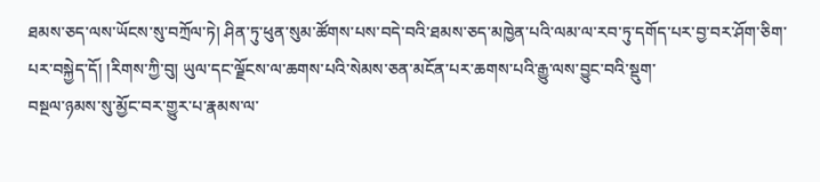ཐམས་ཅད་ལས་ཡོངས་སུ་བཀྲོལ་ཏེ། ཤིན་ཏུ་ཕུན་སུམ་ཚོགས་པས་བདེ་བའི་ཐམས་ཅད་མཁྱེན་པའི་ལམ་ལ་རབ་ཏུ་དགོད་པར་བྱ་བར་ཤོག་ཅིག་པར་བསྐྱེད་དོ། །རིགས་ཀྱི་བུ། ཡུལ་དང་ལྗོངས་ལ་ཆགས་པའི་སེམས་ཅན་མངོན་པར་ཆགས་པའི་རྒྱུ་ལས་བྱུང་བའི་སྡུག་
བསྔལ་ཉམས་སུ་མྱོང་བར་གྱུར་པ་རྣམས་ལ་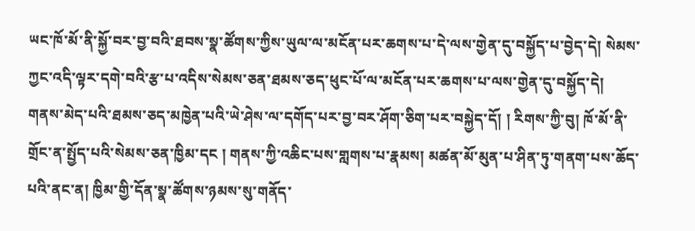ཡང་ཁོ་མོ་ནི་སྐྱོ་བར་བྱ་བའི་ཐབས་སྣ་ཚོགས་ཀྱིས་ཡུལ་ལ་མངོན་པར་ཆགས་པ་དེ་ལས་གྱེན་དུ་བསྐྱོད་པ་བྱེད་དེ། སེམས་ཀྱང་འདི་ལྟར་དགེ་བའི་རྩ་པ་འདིས་སེམས་ཅན་ཐམས་ཅད་ཕུང་པོ་ལ་མངོན་པར་ཆགས་པ་ལས་གྱེན་དུ་བསྐྱོད་དེ། གནས་མེད་པའི་ཐམས་ཅད་མཁྱེན་པའི་ཡེ་ཤེས་ལ་དགོད་པར་བྱ་བར་ཤོག་ཅིག་པར་བསྐྱེད་དོ། ། རིགས་ཀྱི་བུ། ཁོ་མོ་ནི་གྲོང་ན་སྤྱོད་པའི་སེམས་ཅན་ཁྱིམ་དང ། གནས་ཀྱི་འཆིང་པས་གླགས་པ་རྣམས། མཚན་མོ་མུན་པ་ཤིན་ཏུ་གནག་པས་ཆོད་པའི་ནང་ན། ཁྱིམ་གྱི་དོན་སྣ་ཚོགས་ཉམས་སུ་གནོད་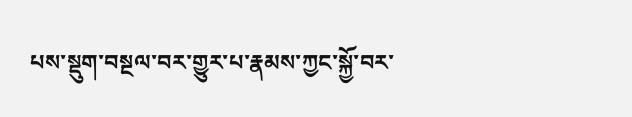པས་སྡུག་བསྔལ་བར་གྱུར་པ་རྣམས་ཀྱང་སྐྱོ་བར་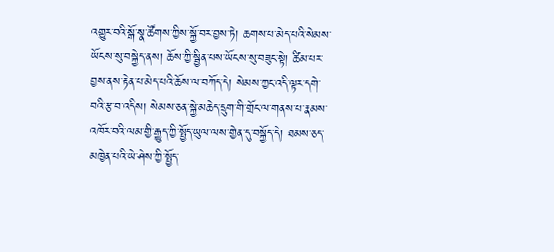འགྱུར་བའི་སྒོ་སྣ་ཚོགས་ཀྱིས་སྐྱོ་བར་བྱས་ཏེ། ཆགས་པ་མེད་པའི་སེམས་ཡོངས་སུ་བསྐྱེད་ནས། ཆོས་ཀྱི་སྦྱིན་པས་ཡོངས་སུ་བཟུང་སྟེ། ཚིམ་པར་བྱས་ནས་རྟེན་པ་མེད་པའི་ཆོས་ལ་བཀོད་དེ། སེམས་ཀྱང་འདི་ལྟར་དགེ་བའི་རྩ་བ་འདིས། སེམས་ཅན་སྐྱེ་མཆེད་དྲུག་གི་གྲོང་ལ་གནས་པ་རྣམས་འཁོར་བའི་ལམ་གྱི་རྒྱུད་ཀྱི་སྤྱོད་ཡུལ་ལས་གྱེན་དུ་བསྐྱོད་དེ། ཐམས་ཅད་མཁྱེན་པའི་ཡེ་ཤེས་ཀྱི་སྤྱོད་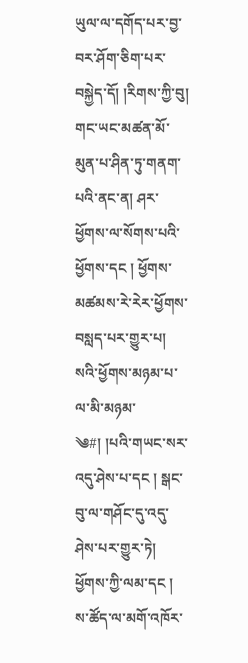ཡུལ་ལ་དགོད་པར་བྱ་བར་ཤོག་ཅིག་པར་བསྐྱེད་དོ། །རིགས་ཀྱི་བུ། གང་ཡང་མཚན་མོ་མུན་པ་ཤིན་ཏུ་གནག་པའི་ནང་ན། ཤར་ཕྱོགས་ལ་སོགས་པའི་ཕྱོགས་དང ། ཕྱོགས་མཚམས་རེ་རེར་ཕྱོགས་བསླད་པར་གྱུར་པ། སའི་ཕྱོགས་མཉམ་པ་ལ་མི་མཉམ་
༄#། །པའི་གཡང་སར་འདུ་ཤེས་པ་དང ། སྒང་བུ་ལ་གཤོང་དུ་འདུ་ཤེས་པར་གྱུར་ཏེ། ཕྱོགས་ཀྱི་ལམ་དང ། ས་ཚོད་ལ་མགོ་འཁོར་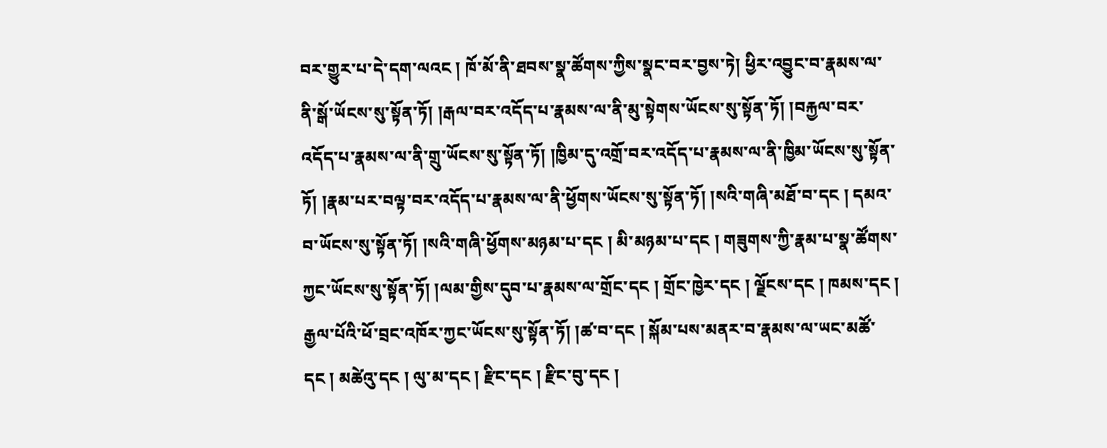བར་གྱུར་པ་དེ་དག་ལའང ། ཁོ་མོ་ནི་ཐབས་སྣ་ཚོགས་ཀྱིས་སྣང་བར་བྱས་ཏེ། ཕྱིར་འབྱུང་བ་རྣམས་ལ་ནི་སྒོ་ཡོངས་སུ་སྟོན་ཏོ། །རྒལ་བར་འདོད་པ་རྣམས་ལ་ནི་མུ་སྟེགས་ཡོངས་སུ་སྟོན་ཏོ། །བརྐྱལ་བར་འདོད་པ་རྣམས་ལ་ནི་གྲུ་ཡོངས་སུ་སྟོན་ཏོ། །ཁྱིམ་དུ་འགྲོ་བར་འདོད་པ་རྣམས་ལ་ནི་ཁྱིམ་ཡོངས་སུ་སྟོན་ཏོ། །རྣམ་པར་བལྟ་བར་འདོད་པ་རྣམས་ལ་ནི་ཕྱོགས་ཡོངས་སུ་སྟོན་ཏོ། །སའི་གཞི་མཐོ་བ་དང ། དམའ་བ་ཡོངས་སུ་སྟོན་ཏོ། །སའི་གཞི་ཕྱོགས་མཉམ་པ་དང ། མི་མཉམ་པ་དང ། གཟུགས་ཀྱི་རྣམ་པ་སྣ་ཚོགས་ཀྱང་ཡོངས་སུ་སྟོན་ཏོ། །ལམ་གྱིས་དུབ་པ་རྣམས་ལ་གྲོང་དང ། གྲོང་ཁྱེར་དང ། ལྗོངས་དང ། ཁམས་དང ། རྒྱལ་པོའི་ཕོ་བྲང་འཁོར་ཀྱང་ཡོངས་སུ་སྟོན་ཏོ། །ཚ་བ་དང ། སྐོམ་པས་མནར་བ་རྣམས་ལ་ཡང་མཚོ་དང ། མཚེའུ་དང ། ལུ་མ་དང ། རྫིང་དང ། རྫིང་བུ་དང །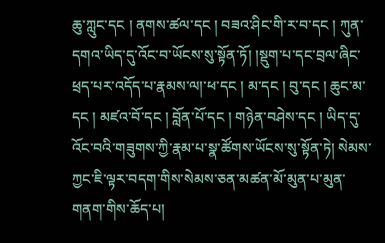ཆུ་ཀླུང་དང ། ནགས་ཚལ་དང ། བཟའ་ཤིང་གི་ར་བ་དང ། ཀུན་དགའ་ཡིད་དུ་འོང་བ་ཡོངས་སུ་སྟོན་ཏོ། །སྡུག་པ་དང་བྲལ་ཞིང་ཕྲད་པར་འདོད་པ་རྣམས་ལ།་ཕ་དང ། མ་དང ། བུ་དང ། ཆུང་མ་དང ། མཛའ་བོ་དང ། བློན་པོ་དང ། གཉེན་བཤེས་དང ། ཡིད་དུ་འོང་བའི་གཟུགས་ཀྱི་རྣམ་པ་སྣ་ཚོགས་ཡོངས་སུ་སྟོན་ཏེ། སེམས་
ཀྱང་ཇི་ལྟར་བདག་གིས་སེམས་ཅན་མཚན་མོ་མུན་པ་མུན་གནག་གིས་ཆོད་པ།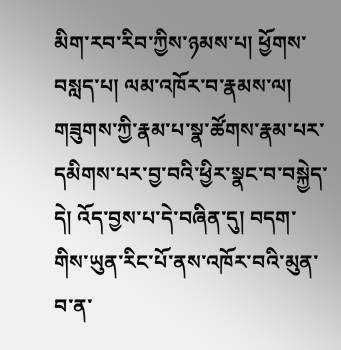མིག་རབ་རིབ་ཀྱིས་ཉམས་པ། ཕྱོགས་བསླད་པ། ལམ་འཁོར་བ་རྣམས་ལ། གཟུགས་ཀྱི་རྣམ་པ་སྣ་ཚོགས་རྣམ་པར་དམིགས་པར་བྱ་བའི་ཕྱིར་སྣང་བ་བསྐྱེད་དེ། འོད་བྱས་པ་དེ་བཞིན་དུ། བདག་གིས་ཡུན་རིང་པོ་ནས་འཁོར་བའི་མུན་བ་ན་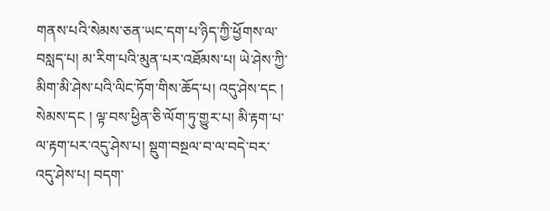གནས་པའི་སེམས་ཅན་ཡང་དག་པ་ཉིད་ཀྱི་ཕྱོགས་ལ་བསླད་པ། མ་རིག་པའི་མུན་པར་འཐོམས་པ། ཡེ་ཤེས་ཀྱི་མིག་མི་ཤེས་པའི་ལིང་ཏོག་གིས་ཆོད་པ། འདུ་ཤེས་དང ། སེམས་དང ། ལྟ་བས་ཕྱིན་ཅི་ལོག་ཏུ་གྱུར་པ། མི་རྟག་པ་ལ་རྟག་པར་འདུ་ཤེས་པ། སྡུག་བསྔལ་བ་ལ་བདེ་བར་འདུ་ཤེས་པ། བདག་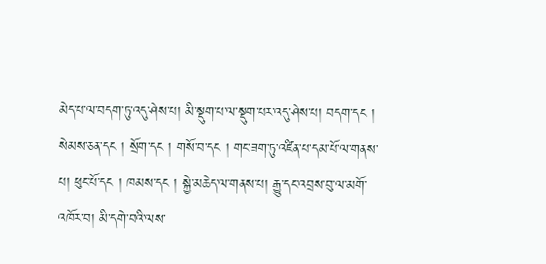མེད་པ་ལ་བདག་ཏུ་འདུ་ཤེས་པ། མི་སྡུག་པ་ལ་སྡུག་པར་འདུ་ཤེས་པ། བདག་དང ། སེམས་ཅན་དང ། སྲོག་དང ། གསོ་བ་དང ། གང་ཟག་ཏུ་འཛིན་པ་དམ་པོ་ལ་གནས་པ། ཕུང་པོ་དང ། ཁམས་དང ། སྐྱེ་མཆེད་ལ་གནས་པ། རྒྱུ་དང་འབྲས་བུ་ལ་མགོ་འཁོར་བ། མི་དགེ་བའི་ལས་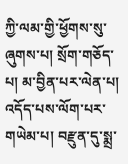ཀྱི་ལམ་གྱི་ཕྱོགས་སུ་ཞུགས་པ། སྲོག་གཅོད་པ། མ་བྱིན་པར་ལེན་པ། འདོད་པས་ལོག་པར་གཡེམ་པ། བརྫུན་དུ་སྨྲ་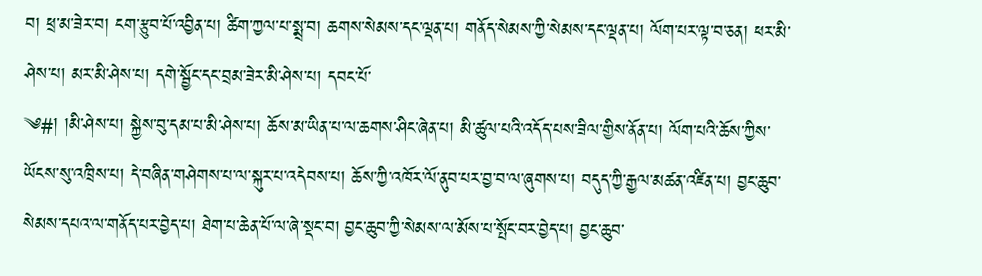བ། ཕྲ་མ་ཟེར་བ། ངག་རྩུབ་པོ་འབྱིན་པ། ཚིག་ཀྱལ་པ་སྨྲ་བ། ཆགས་སེམས་དང་ལྡན་པ། གནོད་སེམས་ཀྱི་སེམས་དང་ལྡན་པ། ལོག་པར་ལྟ་བ་ཅན། ཕར་མི་ཤེས་པ། མར་མི་ཤེས་པ། དགེ་སྦྱོང་དང་བྲམ་ཟེར་མི་ཤེས་པ། དབང་པོ་
༄#། །མི་ཤེས་པ། སྐྱེས་བུ་དམ་པ་མི་ཤེས་པ། ཆོས་མ་ཡིན་པ་ལ་ཆགས་ཤིང་ཞེན་པ། མི་ཚུལ་པའི་འདོད་པས་ཟིལ་གྱིས་ནོན་པ། ལོག་པའི་ཆོས་ཀྱིས་ཡོངས་སུ་འཁྲིས་པ། དེ་བཞིན་གཤེགས་པ་ལ་སྐུར་པ་འདེབས་པ། ཆོས་ཀྱི་འཁོར་ལོ་ནུབ་པར་བྱ་བ་ལ་ཞུགས་པ། བདུད་ཀྱི་རྒྱལ་མཚན་འཛིན་པ། བྱང་ཆུབ་སེམས་དཔའ་ལ་གནོད་པར་བྱེད་པ། ཐེག་པ་ཆེན་པོ་ལ་ཞེ་སྡང་བ། བྱང་ཆུབ་ཀྱི་སེམས་ལ་མོས་པ་སྤོང་བར་བྱེད་པ། བྱང་ཆུབ་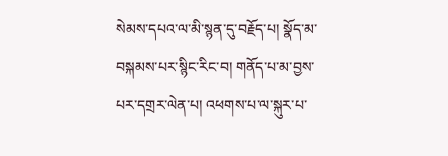སེམས་དཔའ་ལ་མི་སྙན་དུ་བརྗོད་པ། སྣོད་མ་བསྐམས་པར་སྙིང་རིང་བ། གནོད་པ་མ་བྱས་པར་དགྲར་ལེན་པ། འཕགས་པ་ལ་སྐུར་པ་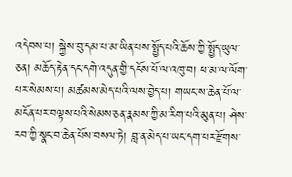འདེབས་པ། སྐྱེས་བུ་དམ་པ་མ་ཡིན་པས་སྤྱོད་པའི་ཆོས་ཀྱི་སྤྱོད་ཡུལ་ཅན། མཆོད་རྟེན་དང་དགེ་འདུན་གྱི་དངོས་པོ་ལ་འཁུ་བ། ཕ་མ་ལ་ལོག་པར་སེམས་པ། མཚམས་མེད་པའི་ལས་བྱེད་པ། གཡང་ས་ཆེན་པོ་ལ་མངོན་པར་བལྟས་པའི་སེམས་ཅན་རྣམས་ཀྱི་མ་རིག་པའི་མུན་པ། ཤེས་རབ་ཀྱི་སྣང་བ་ཆེན་པོས་བསལ་ཏེ། བླ་ན་མེད་པ་ཡང་དག་པར་རྫོགས་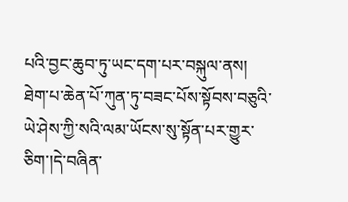པའི་བྱང་ཆུབ་ཏུ་ཡང་དག་པར་བསྐུལ་ནས། ཐེག་པ་ཆེན་པོ་ཀུན་ཏུ་བཟང་པོས་སྟོབས་བཅུའི་ཡེ་ཤེས་ཀྱི་སའི་ལམ་ཡོངས་སུ་སྟོན་པར་གྱུར་ཅིག་།དེ་བཞིན་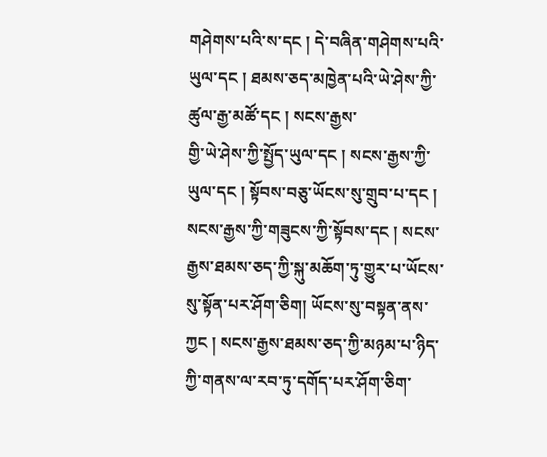གཤེགས་པའི་ས་དང ། དེ་བཞིན་གཤེགས་པའི་ཡུལ་དང ། ཐམས་ཅད་མཁྱེན་པའི་ཡེ་ཤེས་ཀྱི་ཚུལ་རྒྱ་མཚོ་དང ། སངས་རྒྱས་
གྱི་ཡེ་ཤེས་ཀྱི་སྤྱོད་ཡུལ་དང ། སངས་རྒྱས་ཀྱི་ཡུལ་དང ། སྟོབས་བཅུ་ཡོངས་སུ་གྲུབ་པ་དང ། སངས་རྒྱས་ཀྱི་གཟུངས་ཀྱི་སྟོབས་དང ། སངས་རྒྱས་ཐམས་ཅད་ཀྱི་སྐུ་མཆོག་ཏུ་གྱུར་པ་ཡོངས་སུ་སྟོན་པར་ཤོག་ཅིག། ཡོངས་སུ་བསྟན་ནས་ཀྱང ། སངས་རྒྱས་ཐམས་ཅད་ཀྱི་མཉམ་པ་ཉིད་ཀྱི་གནས་ལ་རབ་ཏུ་དགོད་པར་ཤོག་ཅིག་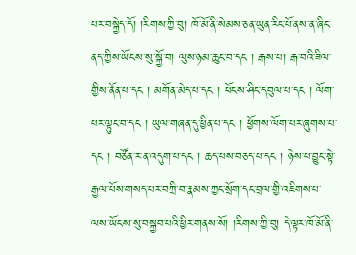པར་བསྐྱེད་དོ། །རིགས་ཀྱི་བུ། ཁོ་མོ་ནི་སེམས་ཅན་ཡུན་རིང་པོ་ནས་ན་ཞིང་ནད་ཀྱིས་ཡོངས་སུ་སྐྱོ་བ། ལུས་ཉམ་ཆུང་བ་དང ། རྒས་པ། རྒ་བའི་ཟིལ་གྱིས་ནོན་པ་དང ། མགོན་མེད་པ་དང ། ཕོངས་ཤིང་དབུལ་པ་དང ། ལོག་པར་ལྟུང་བ་དང ། ཡུལ་གཞན་དུ་ཕྱིན་པ་དང ། ཕྱོགས་ལོག་པར་ཞུགས་པ་དང ། བཙོན་ར་ན་འདུག་པ་དང ། ཆད་པས་བཅད་པ་དང ། ཉེས་པ་བྱུང་སྟེ་རྒྱལ་པོས་གསད་པར་བཀྲི་བ་རྣམས་ཀྱང་སྲོག་དང་བྲལ་གྱི་འཇིགས་པ་ལས་ཡོངས་སུ་བསྐྱབ་པའི་ཕྱིར་གནས་སོ། །རིགས་ཀྱི་བུ། དེ་ལྟར་ཁོ་མོ་ནི་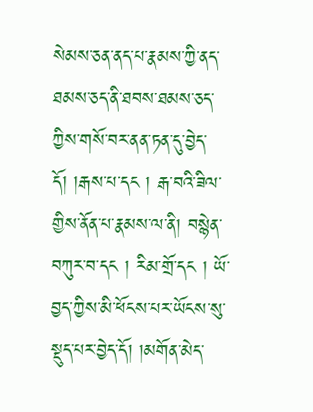སེམས་ཅན་ནད་པ་རྣམས་ཀྱི་ནད་ཐམས་ཅད་ནི་ཐབས་ཐམས་ཅད་ཀྱིས་གསོ་བར་ནན་ཏན་དུ་བྱེད་དོ། །རྒས་པ་དང ། རྒ་བའི་ཟིལ་གྱིས་ནོན་པ་རྣམས་ལ་ནི། བསྙེན་བཀུར་བ་དང ། རིམ་གྲོ་དང ། ཡོ་བྱད་ཀྱིས་མི་ཕོངས་པར་ཡོངས་སུ་སྡུད་པར་བྱེད་དོ། །མགོན་མེད་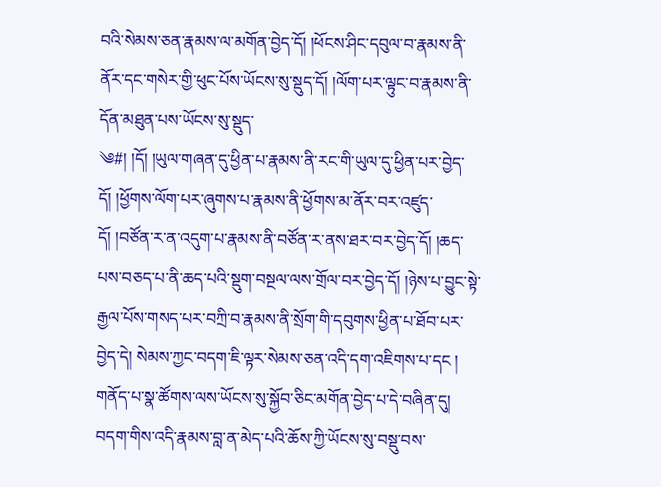བའི་སེམས་ཅན་རྣམས་ལ་མགོན་བྱེད་དོ། །ཕོངས་ཤིང་དབུལ་བ་རྣམས་ནི་ནོར་དང་གསེར་གྱི་ཕུང་པོས་ཡོངས་སུ་སྡུད་དོ། །ལོག་པར་ལྟུང་བ་རྣམས་ནི་དོན་མཐུན་པས་ཡོངས་སུ་སྡུད་
༄#། །དོ། །ཡུལ་གཞན་དུ་ཕྱིན་པ་རྣམས་ནི་རང་གི་ཡུལ་དུ་ཕྱིན་པར་བྱེད་དོ། །ཕྱོགས་ལོག་པར་ཞུགས་པ་རྣམས་ནི་ཕྱོགས་མ་ནོར་བར་འཛུད་དོ། །བཙོན་ར་ན་འདུག་པ་རྣམས་ནི་བཙོན་ར་ནས་ཐར་བར་བྱེད་དོ། །ཆད་པས་བཅད་པ་ནི་ཆད་པའི་སྡུག་བསྔལ་ལས་གྲོལ་བར་བྱེད་དོ། །ཉེས་པ་བྱུང་སྟེ་རྒྱལ་པོས་གསད་པར་བཀྲི་བ་རྣམས་ནི་སྲོག་གི་དབུགས་ཕྱིན་པ་ཐོབ་པར་བྱེད་དེ། སེམས་ཀྱང་བདག་ཇི་ལྟར་སེམས་ཅན་འདི་དག་འཇིགས་པ་དང ། གནོད་པ་སྣ་ཚོགས་ལས་ཡོངས་སུ་སྐྱོབ་ཅིང་མགོན་བྱེད་པ་དེ་བཞིན་དུ། བདག་གིས་འདི་རྣམས་བླ་ན་མེད་པའི་ཆོས་ཀྱི་ཡོངས་སུ་བསྡུ་བས་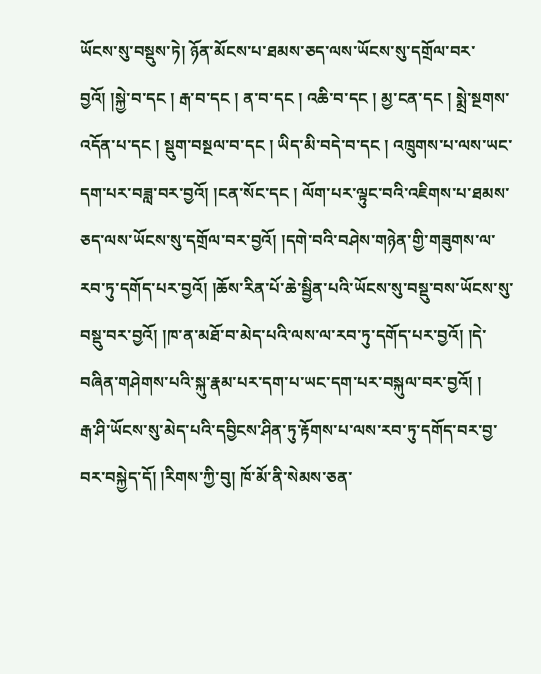ཡོངས་སུ་བསྡུས་ཏེ། ཉོན་མོངས་པ་ཐམས་ཅད་ལས་ཡོངས་སུ་དགྲོལ་བར་བྱའོ། །སྐྱེ་བ་དང ། རྒ་བ་དང ། ན་བ་དང ། འཆི་བ་དང ། མྱ་ངན་དང ། སྨྲེ་སྔགས་འདོན་པ་དང ། སྡུག་བསྔལ་བ་དང ། ཡིད་མི་བདེ་བ་དང ། འཁྲུགས་པ་ལས་ཡང་དག་པར་བཟླ་བར་བྱའོ། །ངན་སོང་དང ། ལོག་པར་ལྟུང་བའི་འཇིགས་པ་ཐམས་ཅད་ལས་ཡོངས་སུ་དགྲོལ་བར་བྱའོ། །དགེ་བའི་བཤེས་གཉེན་གྱི་གཟུགས་ལ་རབ་ཏུ་དགོད་པར་བྱའོ། །ཆོས་རིན་པོ་ཆེ་སྦྱིན་པའི་ཡོངས་སུ་བསྡུ་བས་ཡོངས་སུ་བསྡུ་བར་བྱའོ། །ཁ་ན་མཐོ་བ་མེད་པའི་ལས་ལ་རབ་ཏུ་དགོད་པར་བྱའོ། །དེ་བཞིན་གཤེགས་པའི་སྐུ་རྣམ་པར་དག་པ་ཡང་དག་པར་བསྐུལ་བར་བྱའོ། །
རྒ་ཤི་ཡོངས་སུ་མེད་པའི་དབྱིངས་ཤིན་ཏུ་རྟོགས་པ་ལས་རབ་ཏུ་དགོད་བར་བྱ་བར་བསྐྱེད་དོ། །རིགས་ཀྱི་བུ། ཁོ་མོ་ནི་སེམས་ཅན་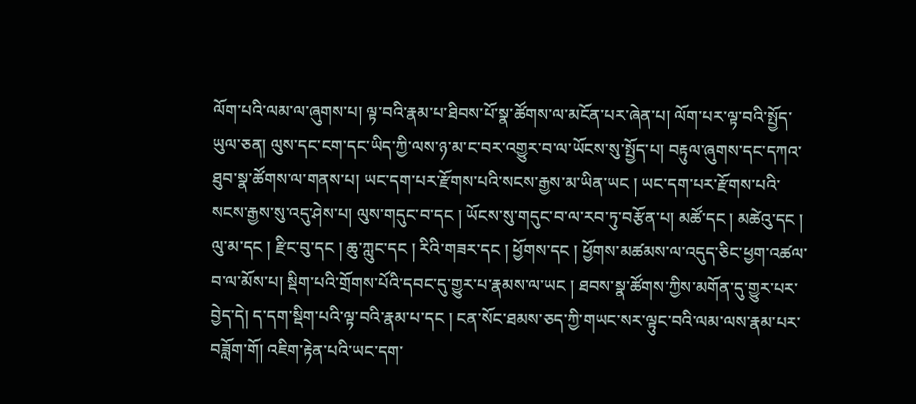ལོག་པའི་ལམ་ལ་ཞུགས་པ། ལྟ་བའི་རྣམ་པ་ཐིབས་པོ་སྣ་ཚོགས་ལ་མངོན་པར་ཞེན་པ། ལོག་པར་ལྟ་བའི་སྤྱོད་ཡུལ་ཅན། ལུས་དང་ངག་དང་ཡིད་ཀྱི་ལས་ཉ་མ་ང་བར་འགྱུར་བ་ལ་ཡོངས་སུ་སྤྱོད་པ། བརྟུལ་ཞུགས་དང་དཀའ་ཐུབ་སྣ་ཚོགས་ལ་གནས་པ། ཡང་དག་པར་རྫོགས་པའི་སངས་རྒྱས་མ་ཡིན་ཡང ། ཡང་དག་པར་རྫོགས་པའི་སངས་རྒྱས་སུ་འདུ་ཤེས་པ། ལུས་གདུང་བ་དང ། ཡོངས་སུ་གདུང་བ་ལ་རབ་ཏུ་བརྩོན་པ། མཚོ་དང ། མཚེའུ་དང ། ལུ་མ་དང ། རྫིང་བུ་དང ། ཆུ་ཀླུང་དང ། རིའི་གཟར་དང ། ཕྱོགས་དང ། ཕྱོགས་མཚམས་ལ་འདུད་ཅིང་ཕྱག་འཚལ་བ་ལ་མོས་པ། སྡིག་པའི་གྲོགས་པོའི་དབང་དུ་གྱུར་པ་རྣམས་ལ་ཡང ། ཐབས་སྣ་ཚོགས་ཀྱིས་མགོན་དུ་གྱུར་པར་བྱེད་དེ། ད་དག་སྡིག་པའི་ལྟ་བའི་རྣམ་པ་དང ། ངན་སོང་ཐམས་ཅད་ཀྱི་གཡང་སར་ལྟུང་བའི་ལམ་ལས་རྣམ་པར་བཟློག་གོ། འཇིག་རྟེན་པའི་ཡང་དག་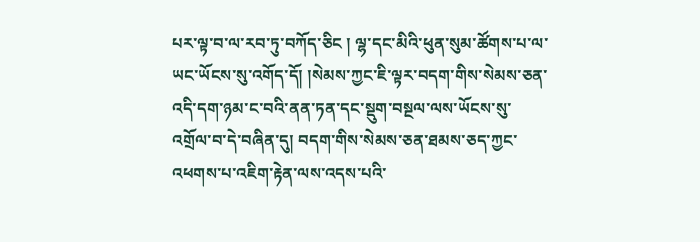པར་ལྟ་བ་ལ་རབ་ཏུ་བཀོད་ཅིང ། ལྷ་དང་མིའི་ཕུན་སུམ་ཚོགས་པ་ལ་ཡང་ཡོངས་སུ་འགོད་དོ། །སེམས་ཀྱང་ཇི་ལྟར་བདག་གིས་སེམས་ཅན་འདི་དག་ཉམ་ང་བའི་ནན་ཏན་དང་སྡུག་བསྔལ་ལས་ཡོངས་སུ་འགྲོལ་བ་དེ་བཞིན་དུ། བདག་གིས་སེམས་ཅན་ཐམས་ཅད་ཀྱང་འཕགས་པ་འཇིག་རྟེན་ལས་འདས་པའི་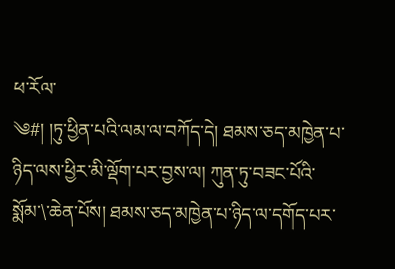ཕ་རོལ་
༄#། །ཏུ་ཕྱིན་པའི་ལམ་ལ་བཀོད་དེ། ཐམས་ཅད་མཁྱེན་པ་ཉིད་ལས་ཕྱིར་མི་ལྡོག་པར་བྱས་ལ། ཀུན་ཏུ་བཟང་པོའི་སྨོམ་\་ཆེན་པོས། ཐམས་ཅད་མཁྱེན་པ་ཉིད་ལ་དགོད་པར་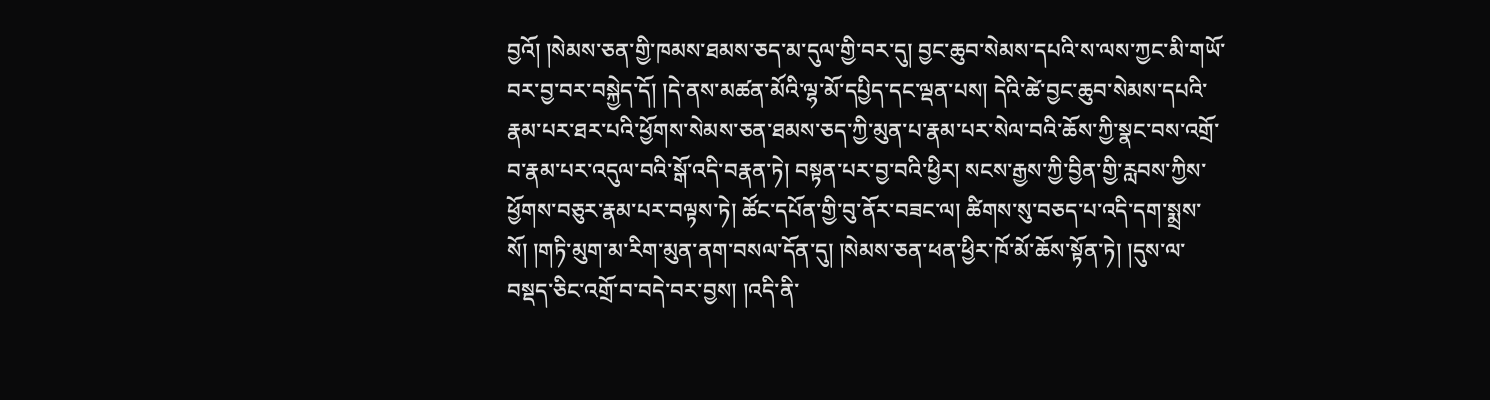བྱའོ། །སེམས་ཅན་གྱི་ཁམས་ཐམས་ཅད་མ་དུལ་གྱི་བར་དུ། བྱང་ཆུབ་སེམས་དཔའི་ས་ལས་ཀྱང་མི་གཡོ་བར་བྱ་བར་བསྐྱེད་དོ། །དེ་ནས་མཚན་མོའི་ལྷ་མོ་དཔྱིད་དང་ལྡན་པས། དེའི་ཚེ་བྱང་ཆུབ་སེམས་དཔའི་རྣམ་པར་ཐར་པའི་ཕྱོགས་སེམས་ཅན་ཐམས་ཅད་ཀྱི་མུན་པ་རྣམ་པར་སེལ་བའི་ཆོས་ཀྱི་སྣང་བས་འགྲོ་བ་རྣམ་པར་འདུལ་བའི་སྒོ་འདི་བརྣན་ཏེ། བསྟན་པར་བྱ་བའི་ཕྱིར། སངས་རྒྱས་ཀྱི་བྱིན་གྱི་རླབས་ཀྱིས་ཕྱོགས་བཅུར་རྣམ་པར་བལྟས་ཏེ། ཚོང་དཔོན་གྱི་བུ་ནོར་བཟང་ལ། ཚིགས་སུ་བཅད་པ་འདི་དག་སྨྲས་སོ། །གཏི་མུག་མ་རིག་མུན་ནག་བསལ་དོན་དུ། །སེམས་ཅན་ཕན་ཕྱིར་ཁོ་མོ་ཆོས་སྟོན་ཏེ། །དུས་ལ་བསྡད་ཅིང་འགྲོ་བ་བདེ་བར་བྱས། །འདི་ནི་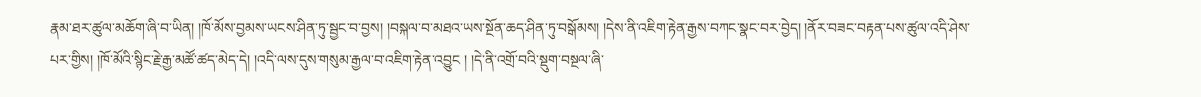རྣམ་ཐར་ཚུལ་མཆོག་ཞི་བ་ཡིན། །ཁོ་མོས་བྱམས་ཡངས་ཤིན་ཏུ་སྦྱང་བ་བྱས། །བསྐལ་བ་མཐའ་ཡས་སྔོན་ཆད་ཤིན་ཏུ་བསྒོམས། །དེས་ནི་འཇིག་རྟེན་རྒྱས་བཀང་སྣང་བར་བྱེད། །ནོར་བཟང་བརྟན་པས་ཚུལ་འདི་ཤེས་པར་གྱིས། །ཁོ་མོའི་སྙིང་རྗེ་རྒྱ་མཚོ་ཚད་མེད་དེ། །འདི་ལས་དུས་གསུམ་རྒྱལ་བ་འཇིག་རྟེན་འབྱུང ། །དེ་ནི་འགྲོ་བའི་སྡུག་བསྔལ་ཞི་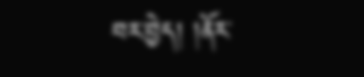བར་བྱེད། །ནོར་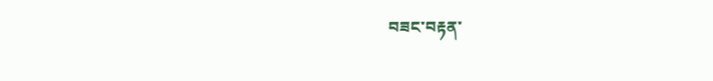བཟང་བརྟན་